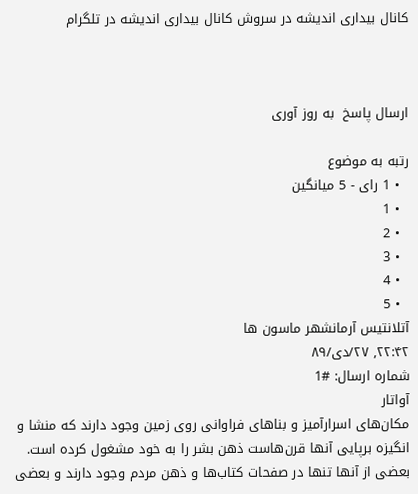کانال بیداری اندیشه در سروش کانال بیداری اندیشه در تلگرام



ارسال پاسخ  به روز آوری

رتبه به موضوع
  • 1 رای - 5 میانگین
  • 1
  • 2
  • 3
  • 4
  • 5
آتلانتيس آرمانشهر ماسون ها
۲۲:۴۲, ۲۷/دی/۸۹
شماره ارسال: #1
آواتار
مكان‌های اسرارآمیز و بناهای فراوانی روی زمین وجود دارند كه منشا و انگیزه برپایی آنها قرن‌هاست ذهن بشر را به خود مشغول كرده است. بعضی از آنها تنها در صفحات كتاب‌ها و ذهن مردم وجود دارند و بعضی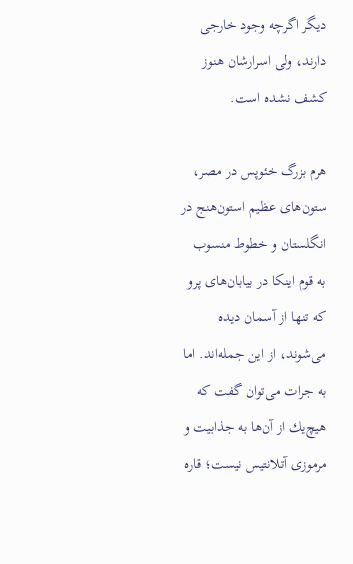دیگر اگرچه وجود خارجی دارند، ولی اسرارشان هنوز كشف نشده است.

هرم بزرگ خئوپس در مصر، ستون‌های عظیم استون‌هنج در انگلستان و خطوط منسوب به قوم اینكا در بیابان‌های پرو كه تنها از آسمان دیده می‌شوند، از این جمله‌اند. اما به جرات می‌توان گفت كه هیچ‌یك از آن‌ها به جذابیت و مرموزی آتلانتیس نیست؛ قاره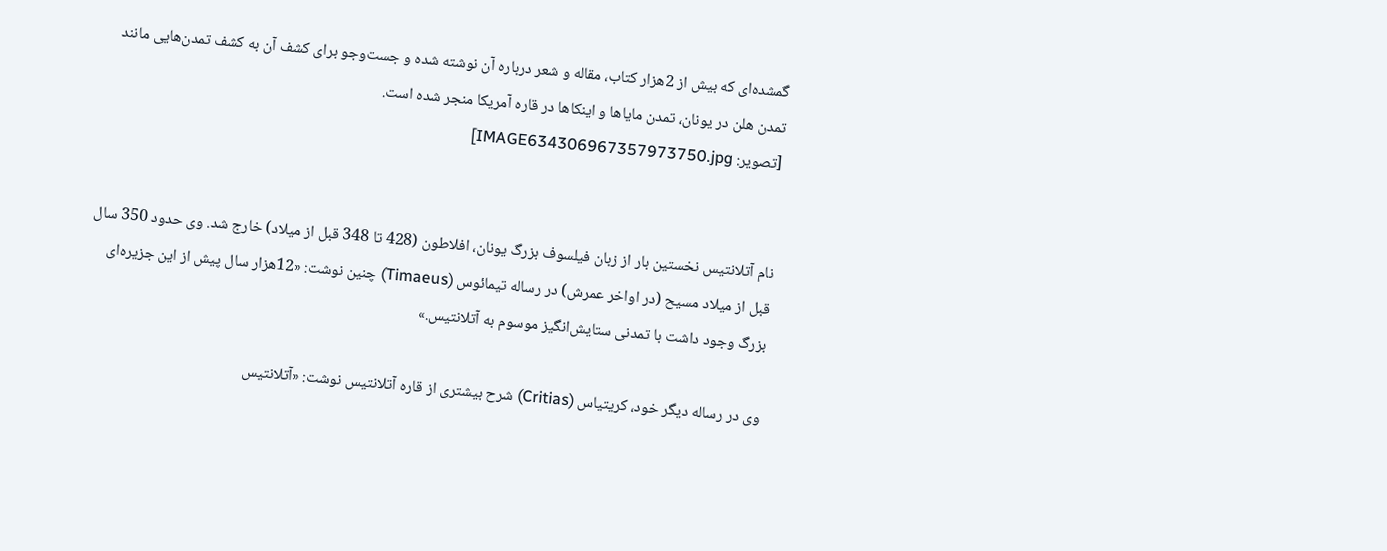گمشده‌ای كه بیش از 2هزار كتاب، مقاله و شعر درباره آن نوشته شده و جست‌وجو برای كشف آن به كشف تمدن‌هایی مانند تمدن هلن در یونان، تمدن مایاها و اینكاها در قاره آمریكا منجر شده است.
[تصویر: IMAGE634306967357973750.jpg]


نام آتلانتیس نخستین بار از زبان فیلسوف بزرگ یونان، افلاطون (428 تا 348 قبل از میلاد) خارج شد. وی حدود 350 سال قبل از میلاد مسیح (در اواخر عمرش) در رساله تیمائوس (Timaeus) چنین نوشت: «12هزار سال پیش از این جزیره‌ای بزرگ وجود داشت با تمدنی ستایش‌انگیز موسوم به آتلانتیس.»

وی در رساله دیگر خود، كریتیاس (Critias) شرح بیشتری از قاره آتلانتیس نوشت: «آتلانتیس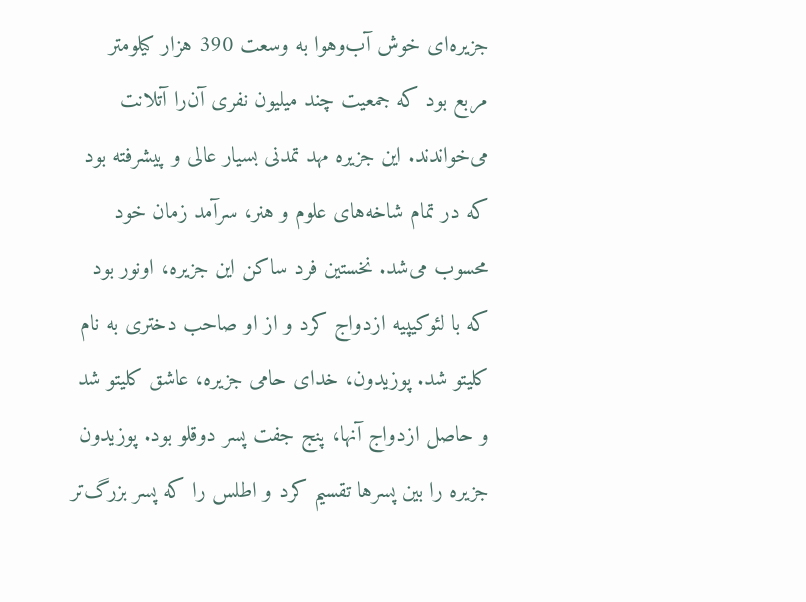جزیره‌ای خوش آب‌وهوا به وسعت 390 هزار كیلومتر مربع بود كه جمعیت چند میلیون نفری آن‌را آتلانت می‌خواندند. این جزیره مهد تمدنی بسیار عالی و پیشرفته بود كه در تمام شاخه‌های علوم و هنر، سرآمد زمان خود محسوب می‌شد. نخستین فرد ساكن این جزیره، اونور بود كه با لئوكیپیه ازدواج كرد و از او صاحب دختری به نام كلیتو شد. پوزیدون، خدای حامی جزیره، عاشق كلیتو شد و حاصل ازدواج آنها، پنج جفت پسر دوقلو بود. پوزیدون جزیره را بین پسرها تقسیم كرد و اطلس را كه پسر بزرگ‌تر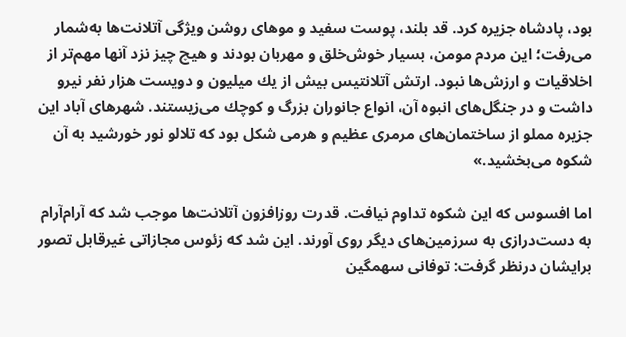بود، پادشاه جزیره كرد. قد بلند، پوست سفید و موهای روشن ویژگی آتلانت‌ها به‌شمار می‌رفت؛ این مردم مومن، بسیار خوش‌خلق و مهربان بودند و هیچ چیز نزد آنها مهم‌تر از اخلاقیات و ارزش‌ها نبود. ارتش آتلانتیس بیش از یك میلیون و دویست هزار نفر نیرو داشت و در جنگل‌های انبوه آن، انواع جانوران بزرگ و كوچك می‌زیستند. شهرهای آباد این جزیره مملو از ساختمان‌های مرمری عظیم و هرمی شكل بود كه تلالو نور خورشید به آن شكوه می‌بخشید.»

اما افسوس كه این شكوه تداوم نیافت. قدرت روزافزون آتلانت‌ها موجب شد كه آرام‌آرام به دست‌درازی به سرزمین‌های دیگر روی آورند. این شد كه زئوس مجازاتی غیرقابل تصور برایشان درنظر گرفت: توفانی سهمگین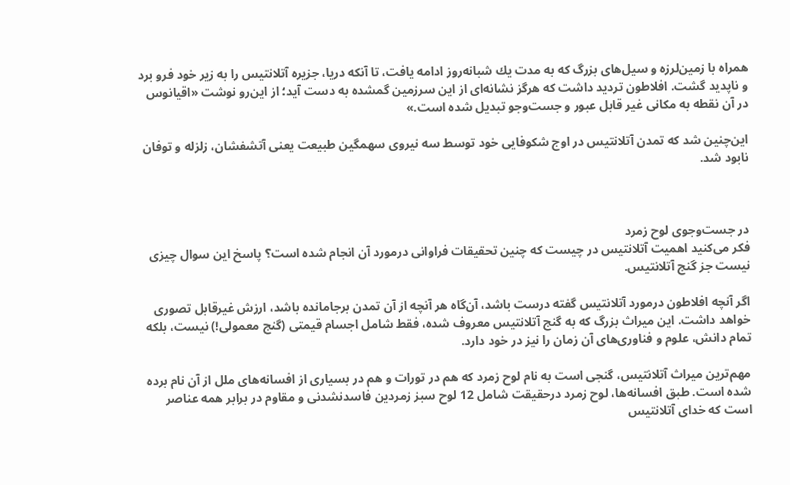همراه با زمین‌لرزه و سیل‌های بزرگ كه به مدت یك شبانه‌روز ادامه یافت، تا آنكه دریا، جزیره آتلانتیس را به زیر خود فرو برد و ناپدید گشت. افلاطون تردید داشت كه هرگز نشانه‌ای از این سرزمین گمشده به دست آید؛ از این‌رو نوشت «اقیانوس در آن نقطه به مكانی غیر قابل عبور و جست‌وجو تبدیل شده است.»

این‌چنین شد كه تمدن آتلانتیس در اوج شكوفایی خود توسط سه نیروی سهمگین طبیعت یعنی آتشفشان، زلزله و توفان نابود شد.



در جست‌وجوی لوح زمرد
فكر می‌كنید اهمیت آتلانتیس در چیست كه چنین تحقیقات فراوانی درمورد آن انجام شده است؟ پاسخ این سوال چیزی نیست جز گنج آتلانتیس.

اگر آنچه افلاطون درمورد آتلانتیس گفته درست باشد، آن‌گاه هر آنچه از آن تمدن برجامانده باشد، ارزش غیرقابل تصوری خواهد داشت. این میراث بزرگ كه به گنج آتلانتیس معروف شده، فقط شامل اجسام قیمتی (گنج معمولی!) نیست، بلكه تمام دانش، علوم و فناوری‌های آن زمان را نیز در خود دارد.

مهم‌ترین میراث آتلانتیس، گنجی است به نام لوح زمرد كه هم در تورات و هم در بسیاری از افسانه‌های ملل از آن نام برده شده است. طبق افسانه‌ها، لوح زمرد درحقیقت شامل 12 لوح سبز زمردین فاسدنشدنی و مقاوم در برابر همه عناصر است كه خدای آتلانتیس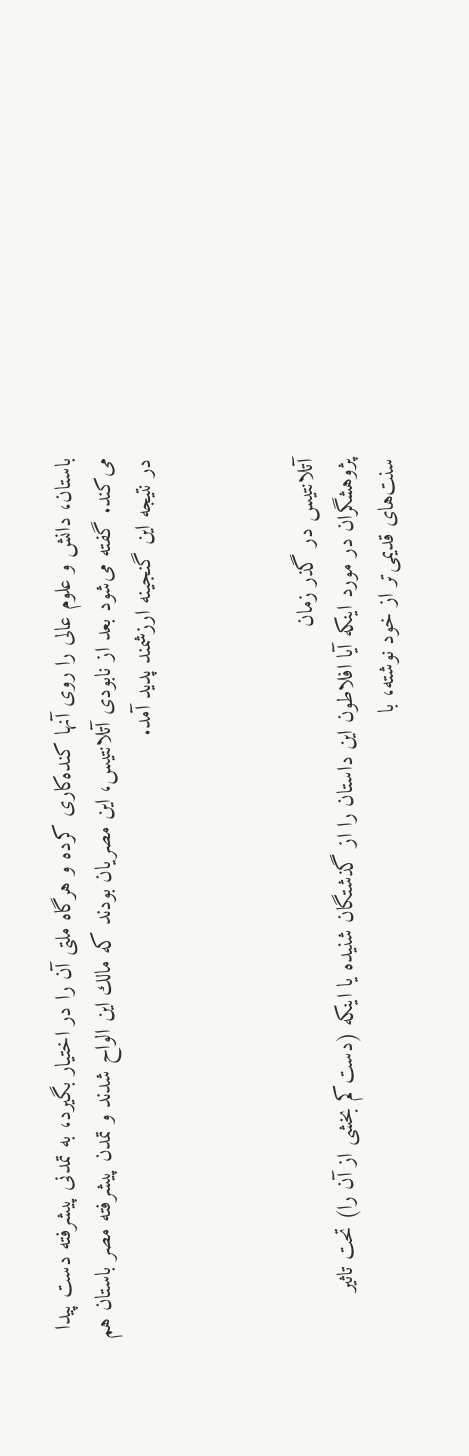باستان، دانش و علوم عالی را روی آنها كنده‌كاری كرده و هرگاه ملتی آن را در اختیار بگیرد، به تمدنی پیشرفته دست پیدا می‌كند. گفته می‌شود بعد از نابودی آتلانتیس، این مصریان بودند كه مالك این الواح شدند و تمدن پیشرفته مصر باستان هم در نتیجه این گنجینه ارزشمند پدید آمد.



آتلانتیس در گذر زمان
پژوهشگران در مورد اینكه آیا افلاطون این داستان ‌را از گذشتگان شنیده یا اینكه (دست‌كم بخشی از آن را) تحت تاثیر سنت‌های قدیمی‌تر از خود نوشته، با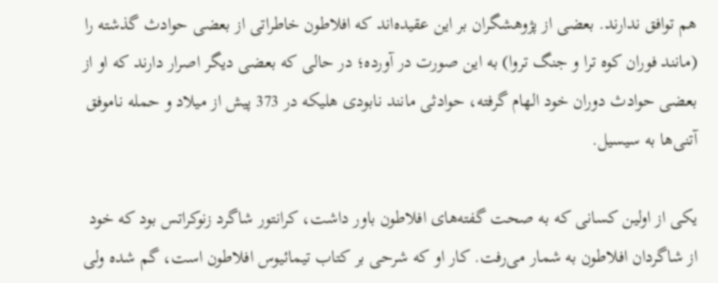هم توافق ندارند. بعضی از پژوهشگران بر این عقیده‌اند كه افلاطون خاطراتی از بعضی حوادث گذشته را (مانند فوران كوه ترا و جنگ تروا) به این صورت در آورده؛ در حالی كه بعضی دیگر اصرار دارند كه او از بعضی حوادث دوران خود الهام گرفته، حوادثی مانند نابودی هلیكه در 373 پیش از میلاد و حمله ناموفق آتنی‌ها به سیسیل.

یكی از اولین كسانی كه به صحت گفته‌های افلاطون باور داشت، كرانتور شاگرد زنوكراتس بود كه خود از شاگردان افلاطون به شمار می‌رفت. كار او كه شرحی بر كتاب تیمائیوس افلاطون است، گم شده ولی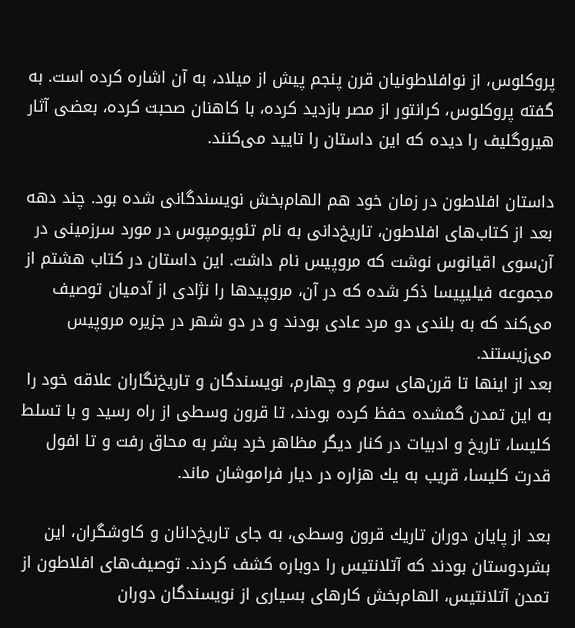پروكلوس، از نوافلاطونیان قرن پنجم پیش از میلاد، به آن اشاره كرده است. به گفته پروكلوس، كرانتور از مصر بازدید كرده، با كاهنان صحبت كرده، بعضی آثار هیروگلیف را دیده كه این داستان را تایید می‌كنند.

داستان افلاطون در زمان خود هم الهام‌بخش نویسندگانی شده بود. چند دهه بعد از كتاب‌های افلاطون،‌ تاریخ‌دانی به نام تئوپومپوس در مورد سرزمینی در آن‌سوی اقیانوس نوشت كه مروپیس نام داشت. این داستان در كتاب هشتم از مجموعه فیلیپیسا ذكر شده كه در آن، مروپیدها را نژادی از آدمیان توصیف می‌كند كه به بلندی دو مرد عادی بودند و در دو شهر در جزیره مروپیس می‌زیستند.
بعد از اینها تا قرن‌های سوم و چهارم، نویسندگان و تاریخ‌نگاران علاقه خود را به این تمدن گمشده حفظ كرده بودند، تا قرون وسطی از راه رسید و با تسلط كلیسا، تاریخ و ادبیات در كنار دیگر مظاهر خرد بشر به محاق رفت و تا افول قدرت كلیسا، قریب به یك هزاره در دیار فراموشان ماند.

بعد از پایان دوران تاریك قرون وسطی، به جای تاریخ‌دانان و كاوشگران، این بشردوستان بودند كه آتلانتیس را دوباره كشف كردند. توصیف‌های افلاطون از تمدن آتلانتیس، الهام‌بخش كارهای بسیاری از نویسندگان دوران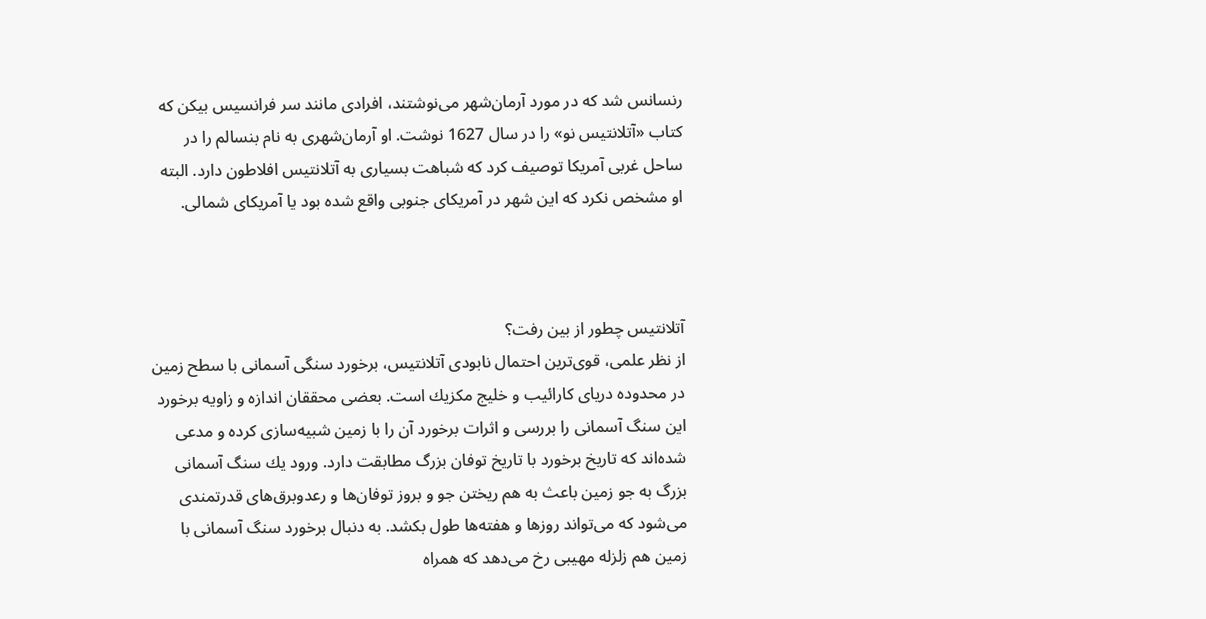رنسانس شد كه در مورد آرمان‌شهر می‌نوشتند، افرادی مانند سر فرانسیس بیكن كه كتاب «آتلانتیس نو» را در سال 1627 نوشت. او آرمان‌شهری به نام بنسالم را در ساحل غربی آمریكا توصیف كرد كه شباهت بسیاری به آتلانتیس افلاطون دارد. البته او مشخص نكرد كه این شهر در آمریكای جنوبی واقع شده بود یا آمریكای شمالی.



آتلانتیس چطور از بین رفت؟
از نظر علمی، قوی‌ترین احتمال نابودی آتلانتیس، برخورد سنگی آسمانی با سطح زمین در محدوده دریای كارائیب و خلیج مكزیك است. بعضی محققان اندازه و زاویه برخورد این سنگ آسمانی را بررسی و اثرات برخورد آن را با زمین شبیه‌سازی كرده و مدعی شده‌اند كه تاریخ برخورد با تاریخ توفان بزرگ مطابقت دارد. ورود یك سنگ آسمانی بزرگ به جو زمین باعث به هم ریختن جو و بروز توفان‌ها و رعدوبرق‌های قدرتمندی می‌شود كه می‌تواند روزها و هفته‌ها طول بكشد. به دنبال برخورد سنگ آسمانی با زمین هم زلزله مهیبی رخ می‌دهد كه همراه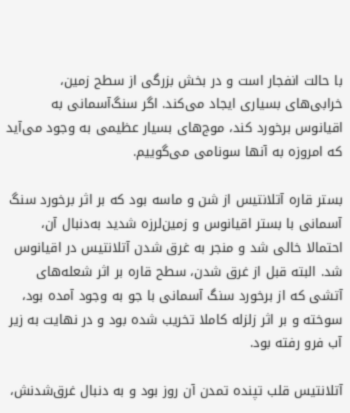با حالت انفجار است و در بخش بزرگی از سطح زمین، خرابی‌های بسیاری ایجاد می‌كند. اگر سنگ‌آسمانی به اقیانوس برخورد كند، موج‌های بسیار عظیمی به وجود می‌آید كه امروزه به آنها سونامی می‌گوییم.

بستر قاره آتلانتیس از شن و ماسه بود كه بر اثر برخورد سنگ آسمانی با بستر اقیانوس و زمین‌‌لرزه شدید به‌دنبال آن، احتمالا خالی شد و منجر به غرق شدن آتلانتیس در اقیانوس شد. البته قبل از غرق شدن، سطح قاره بر اثر شعله‌های آتشی كه از برخورد سنگ آسمانی با جو به وجود آمده بود، سوخته و بر اثر زلزله كاملا تخریب شده بود و در نهایت به زیر آب فرو رفته بود.

آتلانتیس قلب تپنده تمدن آن روز بود و به دنبال غرق‌شدنش،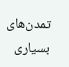تمدن‌های بسیاری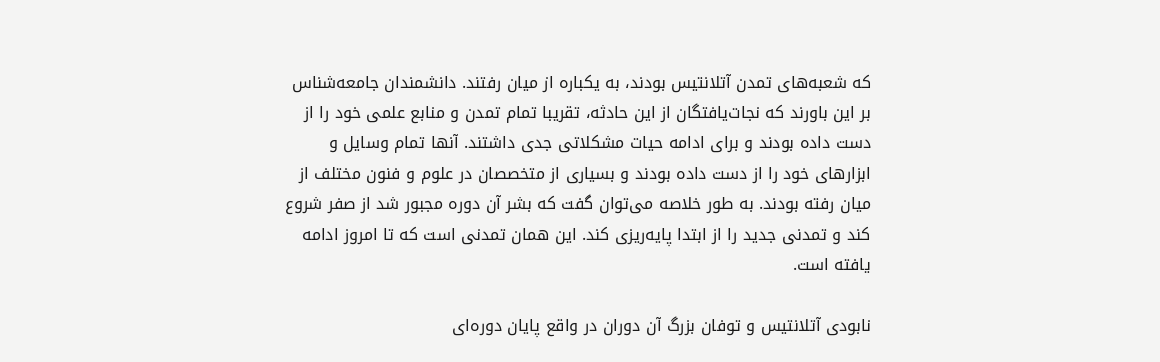كه شعبه‌های تمدن آتلانتیس بودند، به یكباره از میان رفتند. دانشمندان جامعه‌شناس بر این باورند كه نجات‌یافتگان از این حادثه، تقریبا تمام تمدن و منابع علمی خود را از دست داده بودند و برای ادامه حیات مشكلاتی جدی داشتند. آنها تمام وسایل و ابزارهای خود را از دست داده بودند و بسیاری از متخصصان در علوم و فنون مختلف از میان رفته بودند. به طور خلاصه می‌توان گفت كه بشر آن دوره مجبور شد از صفر شروع كند و تمدنی جدید را از ابتدا پایه‌ریزی كند. این همان تمدنی است كه تا امروز ادامه یافته است.

نابودی آتلانتیس و توفان بزرگ آن دوران در واقع پایان دوره‌ای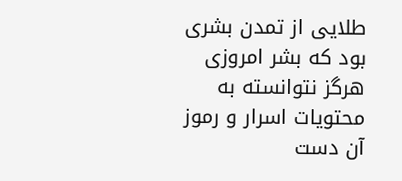طلایی از تمدن بشری بود كه بشر امروزی هرگز نتوانسته به محتویات اسرار و رموز آن دست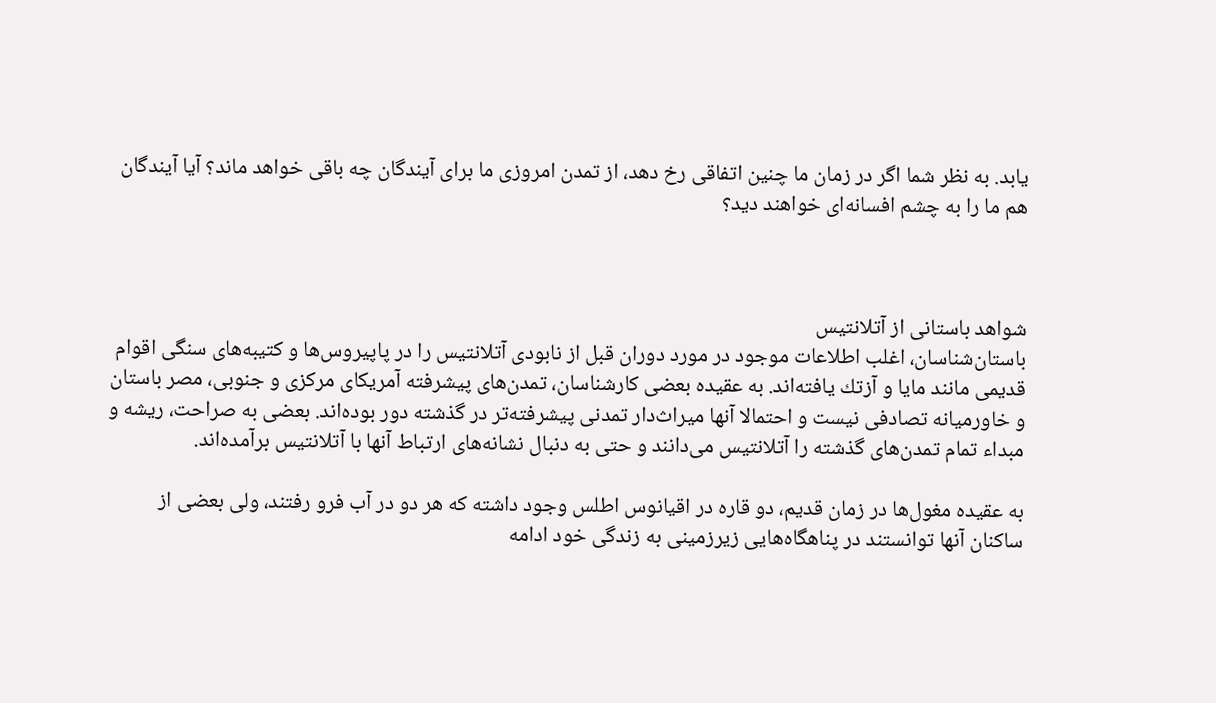یابد. به نظر شما اگر در زمان ما چنین اتفاقی رخ دهد، از تمدن امروزی ما برای آیندگان چه باقی خواهد ماند؟ آیا آیندگان هم ما را به چشم افسانه‌ای خواهند دید؟



شواهد باستانی از آتلانتیس
باستان‌شناسان، اغلب اطلاعات موجود در مورد دوران قبل از نابودی آتلانتیس را در پاپیروس‌ها و كتیبه‌های سنگی اقوام قدیمی مانند مایا و آزتك یافته‌اند. به عقیده بعضی كارشناسان، تمدن‌های پیشرفته آمریكای مركزی و جنوبی، مصر باستان و خاورمیانه تصادفی نیست و احتمالا آنها میراث‌دار تمدنی پیشرفته‌تر در گذشته دور بوده‌اند. بعضی به صراحت، ریشه و مبداء تمام تمدن‌های گذشته را آتلانتیس می‌دانند و حتی به دنبال نشانه‌های ارتباط آنها با آتلانتیس برآمده‌اند.

به عقیده مغول‌ها در زمان قدیم، دو قاره در اقیانوس اطلس وجود داشته كه هر دو در آب فرو رفتند، ولی بعضی از ساكنان آنها توانستند در پناهگاه‌هایی زیرزمینی به زندگی خود ادامه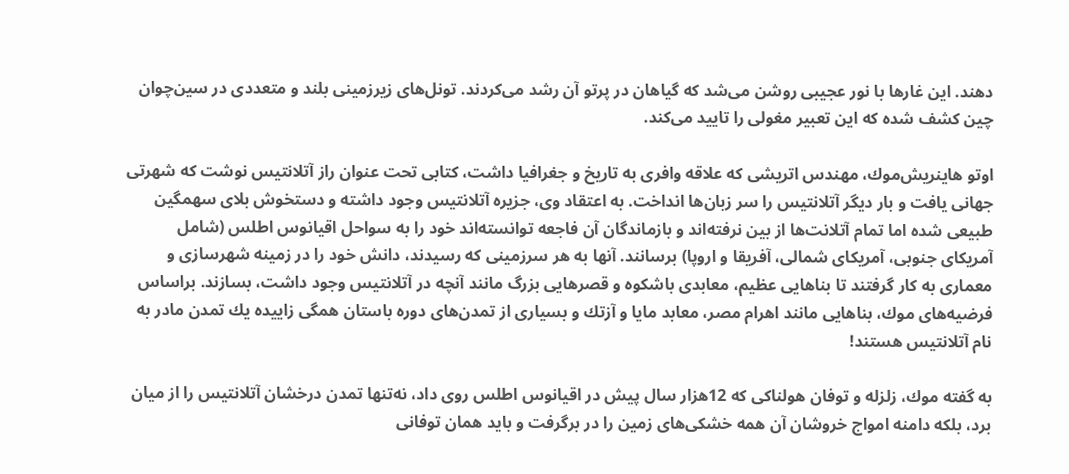دهند. این غارها با نور عجیبی روشن می‌شد كه گیاهان در پرتو آن رشد می‌كردند. تونل‌های زیرزمینی بلند و متعددی در سین‌چوان چین كشف شده كه این تعبیر مغولی را تایید می‌كند.

اوتو هاینریش‌موك، مهندس اتریشی كه علاقه وافری به تاریخ و جغرافیا داشت، كتابی تحت عنوان راز آتلانتیس نوشت كه شهرتی جهانی یافت و بار دیگر آتلانتیس را سر زبان‌ها انداخت. به اعتقاد وی، جزیره آتلانتیس وجود داشته و دستخوش بلای سهمگین طبیعی شده اما تمام آتلانت‌ها از بین نرفته‌اند و بازماندگان آن فاجعه توانسته‌اند خود را به سواحل اقیانوس اطلس (شامل آمریكای جنوبی، آمریكای شمالی، آفریقا و اروپا) برسانند. آنها به هر سرزمینی كه رسیدند، دانش خود را در زمینه شهرسازی و معماری به كار گرفتند تا بناهایی عظیم، معابدی باشكوه و قصرهایی بزرگ مانند آنچه در آتلانتیس وجود داشت، بسازند. براساس فرضیه‌های موك، بناهایی مانند اهرام مصر، معابد مایا و آزتك و بسیاری از تمدن‌های دوره باستان همگی زاییده یك تمدن مادر به نام آتلانتیس هستند!

به گفته موك، زلزله و توفان هولناكی كه 12هزار سال پیش در اقیانوس اطلس روی داد، نه‌تنها تمدن درخشان آتلانتیس را از میان برد، بلكه دامنه امواج خروشان آن همه خشكی‌های زمین را در برگرفت و باید همان توفانی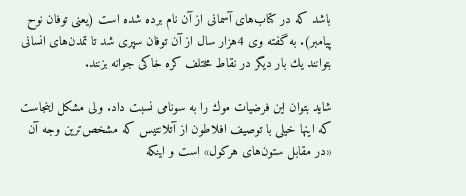باشد كه در كتاب‌های آسمانی از آن نام برده شده است (یعنی توفان نوح پیامبر). به گفته وی 4هزار سال از آن توفان سپری شد تا تمدن‌های انسانی بتوانند یك بار دیگر در نقاط مختلف كره خاكی جوانه بزنند.

شاید بتوان این فرضیات موك را به سونامی نسبت داد. ولی مشكل اینجاست كه اینها خیلی با توصیف افلاطون از آتلانتیس كه مشخص‌ترین وجه آن «در مقابل ستون‌های هركول» است و اینكه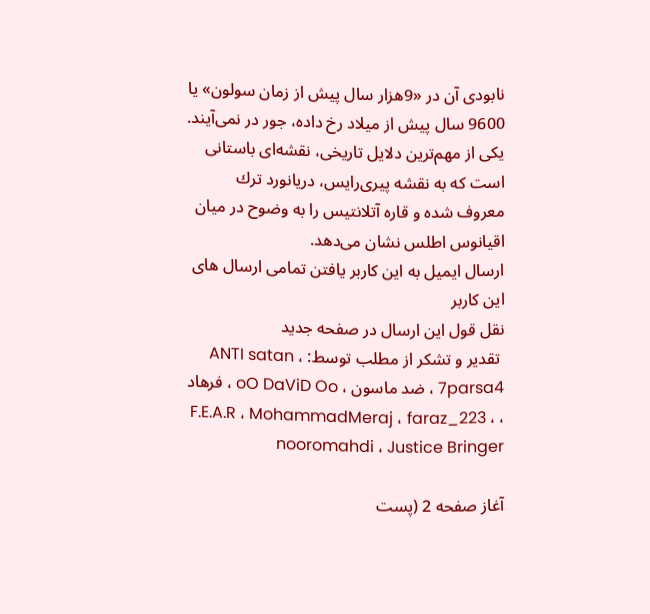نابودی آن در «9هزار سال پیش از زمان سولون» یا 9600 سال پیش از میلاد رخ داده، جور در نمی‌آیند.
یكی از مهم‌ترین دلایل تاریخی، نقشه‌ای باستانی است كه به نقشه پیری‌رایس، دریانورد ترك معروف شده و قاره آتلانتیس را به وضوح در میان اقیانوس اطلس نشان می‌دهد.
ارسال ایمیل به این کاربر یافتن تمامی ارسال های این کاربر
نقل قول این ارسال در صفحه جدید
 تقدیر و تشکر از مطلب توسط: ANTI satan ، 7parsa4 ، ضد ماسون ، oO DaViD Oo ، فرهاد ، F.E.A.R ، MohammadMeraj ، faraz_223 ، nooromahdi ، Justice Bringer

آغاز صفحه 2 (پست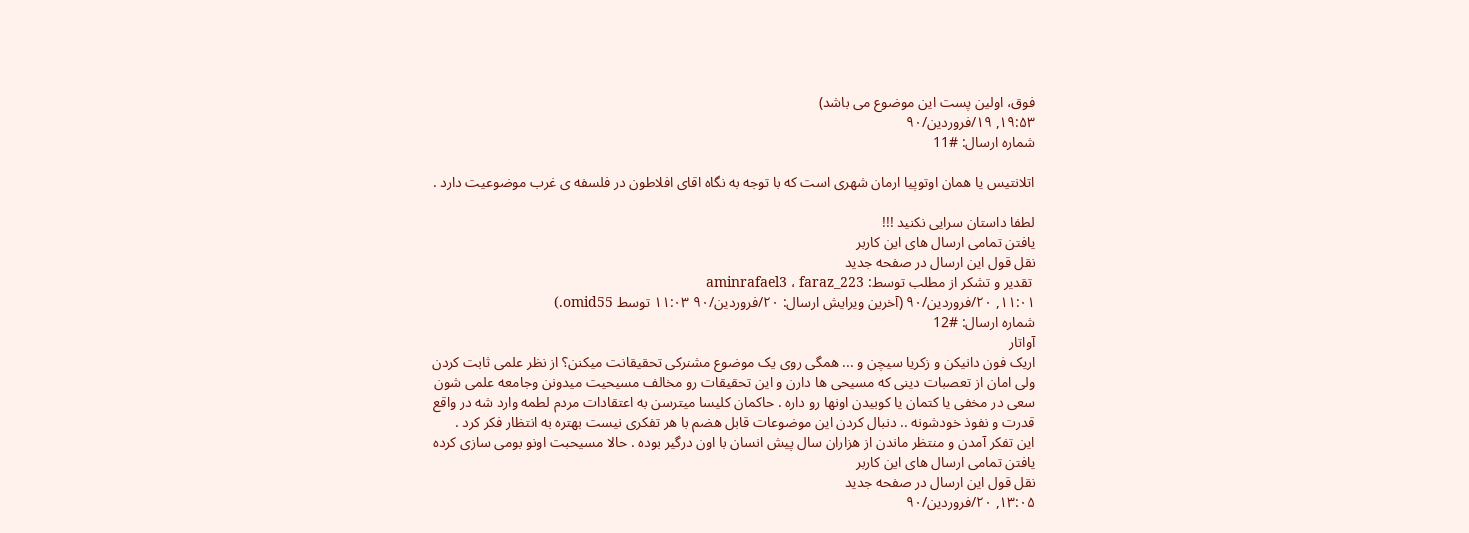فوق، اولین پست این موضوع می باشد)
۱۹:۵۳, ۱۹/فروردین/۹۰
شماره ارسال: #11

اتلانتیس یا همان اوتوپیا ارمان شهری است که با توجه به نگاه اقای افلاطون در فلسفه ی غرب موضوعیت دارد .

لطفا داستان سرایی نکنید !!!
یافتن تمامی ارسال های این کاربر
نقل قول این ارسال در صفحه جدید
 تقدیر و تشکر از مطلب توسط: aminrafael3 ، faraz_223
۱۱:۰۱, ۲۰/فروردین/۹۰ (آخرین ویرایش ارسال: ۲۰/فروردین/۹۰ ۱۱:۰۳ توسط omid55.)
شماره ارسال: #12
آواتار
اریک فون دانیکن و زکریا سیچن و ... همگی روی یک موضوع مشنرکی تحقیقانت میکنن؟ از نظر علمی ثابت کردن ولی امان از تعصبات دینی که مسیحی ها دارن و این تحقیقات رو مخالف مسیحیت میدونن وجامعه علمی شون سعی در مخفی یا کتمان یا کوبیدن اونها رو داره . حاکمان کلیسا میترسن به اعتقادات مردم لطمه وارد شه در واقع قدرت و نفوذ خودشونه .. دنبال کردن این موضوعات قابل هضم با هر تفکری نیست بهتره به انتظار فکر کرد .
این تفکر آمدن و منتظر ماندن از هزاران سال پیش انسان با اون درگیر بوده . حالا مسیحبت اونو بومی سازی کرده
یافتن تمامی ارسال های این کاربر
نقل قول این ارسال در صفحه جدید
۱۳:۰۵, ۲۰/فروردین/۹۰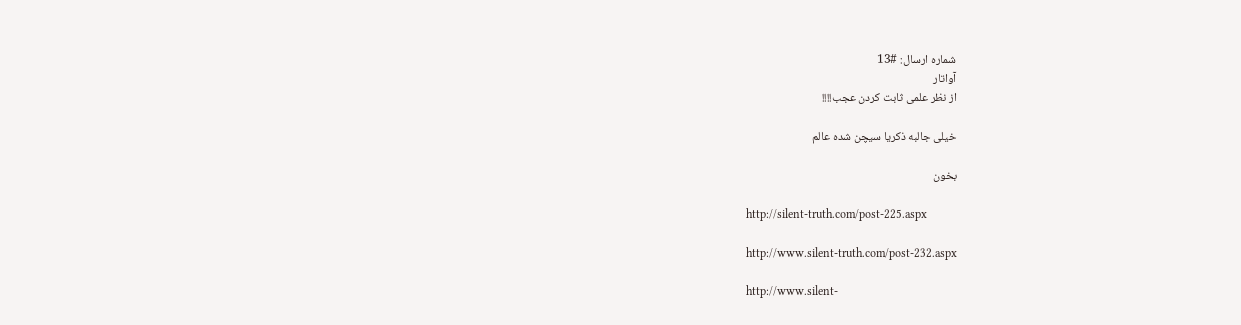شماره ارسال: #13
آواتار
از نظر علمی ثابت کردن عجب!!!!

خیلی جالبه ذکریا سیچن شده عالم

بخون

http://silent-truth.com/post-225.aspx

http://www.silent-truth.com/post-232.aspx

http://www.silent-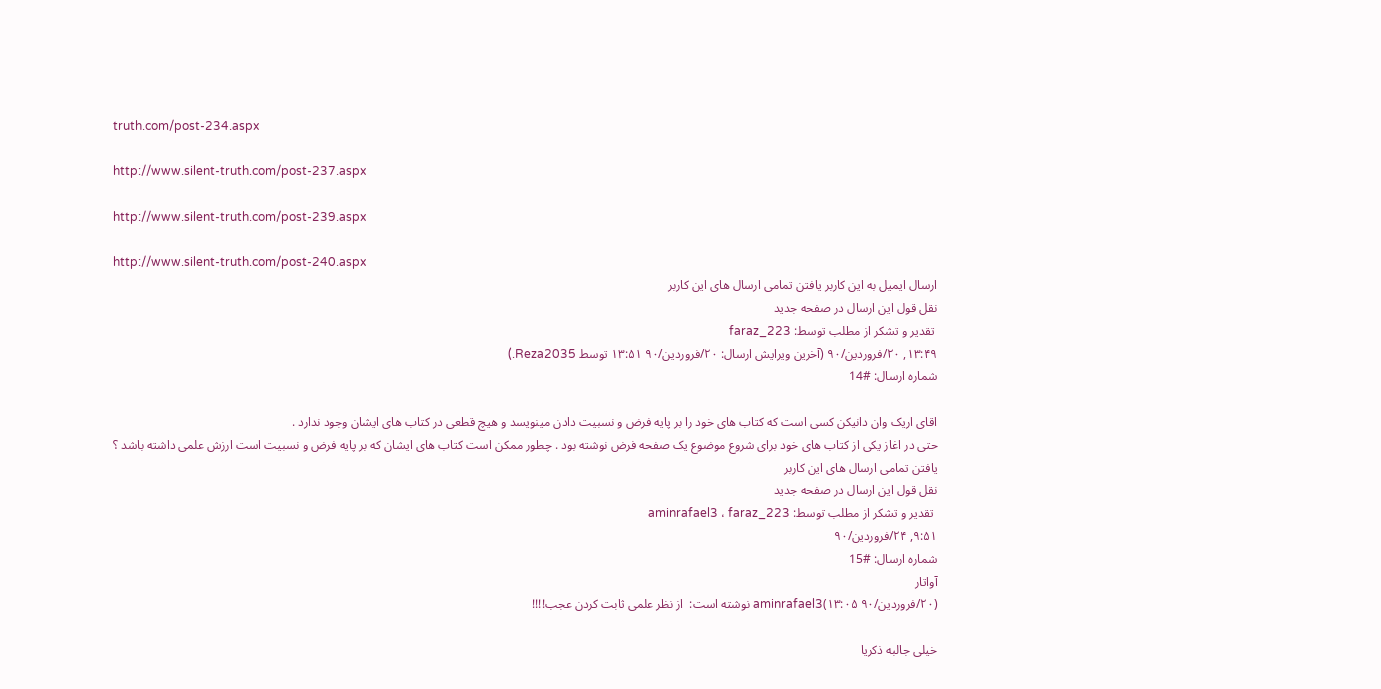truth.com/post-234.aspx

http://www.silent-truth.com/post-237.aspx

http://www.silent-truth.com/post-239.aspx

http://www.silent-truth.com/post-240.aspx
ارسال ایمیل به این کاربر یافتن تمامی ارسال های این کاربر
نقل قول این ارسال در صفحه جدید
 تقدیر و تشکر از مطلب توسط: faraz_223
۱۳:۴۹, ۲۰/فروردین/۹۰ (آخرین ویرایش ارسال: ۲۰/فروردین/۹۰ ۱۳:۵۱ توسط Reza2035.)
شماره ارسال: #14

اقای اریک وان دانیکن کسی است که کتاب های خود را بر پایه فرض و نسبیت دادن مینویسد و هیچ قطعی در کتاب های ایشان وجود ندارد .
حتی در اغاز یکی از کتاب های خود برای شروع موضوع یک صفحه فرض نوشته بود . چطور ممکن است کتاب های ایشان که بر پایه فرض و نسبیت است ارزش علمی داشته باشد ؟
یافتن تمامی ارسال های این کاربر
نقل قول این ارسال در صفحه جدید
 تقدیر و تشکر از مطلب توسط: aminrafael3 ، faraz_223
۹:۵۱, ۲۴/فروردین/۹۰
شماره ارسال: #15
آواتار
(۲۰/فروردین/۹۰ ۱۳:۰۵)aminrafael3 نوشته است:  از نظر علمی ثابت کردن عجب!!!!

خیلی جالبه ذکریا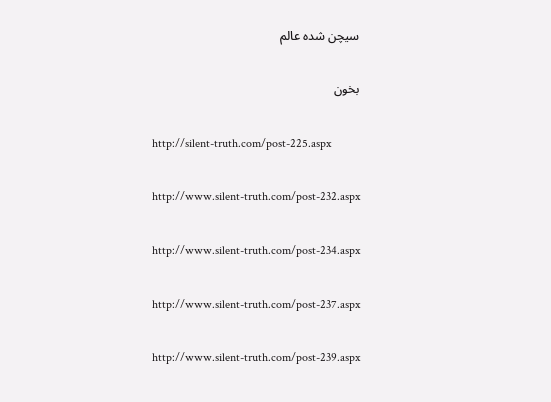سیچن شده عالم

بخون

http://silent-truth.com/post-225.aspx

http://www.silent-truth.com/post-232.aspx

http://www.silent-truth.com/post-234.aspx

http://www.silent-truth.com/post-237.aspx

http://www.silent-truth.com/post-239.aspx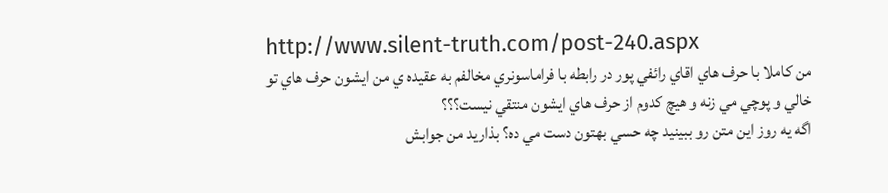http://www.silent-truth.com/post-240.aspx
من كاملا با حرف هاي اقاي رائفي پور در رابطه با فراماسونري مخالفم به عقيده ي من ايشون حرف هاي تو خالي و پوچي مي زنه و هيچ كدوم از حرف هاي ايشون منتقي نيست؟؟؟
اگه يه روز اين متن رو ببينيد چه حسي بهتون دست مي ده؟ بذاريد من جوابش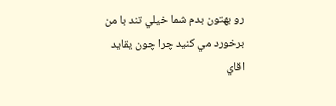رو بهتون بدم شما خيلي تند با من برخورد مي كنيد چرا چون يقايد اقاي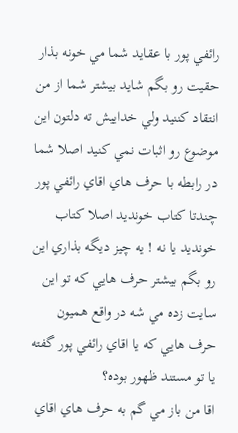رائفي پور با عقايد شما مي خونه بذار حقيت رو بگم شايد بيشتر شما از من انتقاد كننيد ولي خداييش ته دلتون اين موضوع رو اثبات نمي كنيد اصلا شما در رابطه با حرف هاي اقاي رائفي پور چندتا كتاب خونديد اصلا كتاب خونديد يا نه ! يه چيز ديگه بذاري اين رو بگم بيشتر حرف هايي كه تو اين سايت زده مي شه در واقع هميون حرف هايي كه يا اقاي رائفي پور گفته يا تو مستند ظهور بوده؟
اقا من باز مي گم به حرف هاي اقاي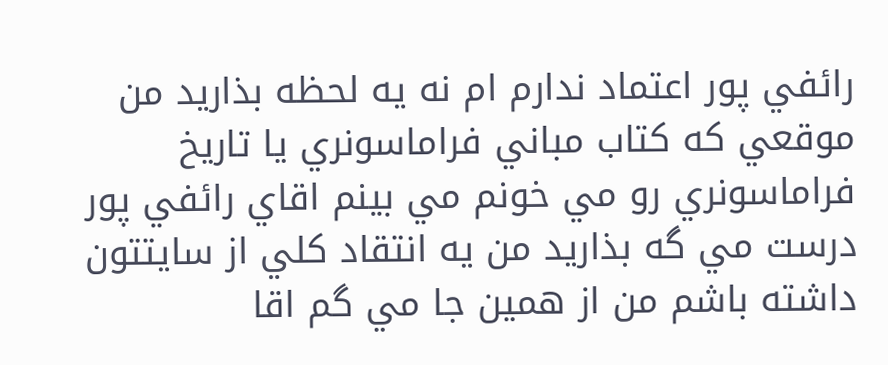رائفي پور اعتماد ندارم ام نه يه لحظه بذاريد من موقعي كه كتاب مباني فراماسونري يا تاريخ فراماسونري رو مي خونم مي بينم اقاي رائفي پور درست مي گه بذاريد من يه انتقاد كلي از سايتتون داشته باشم من از همين جا مي گم اقا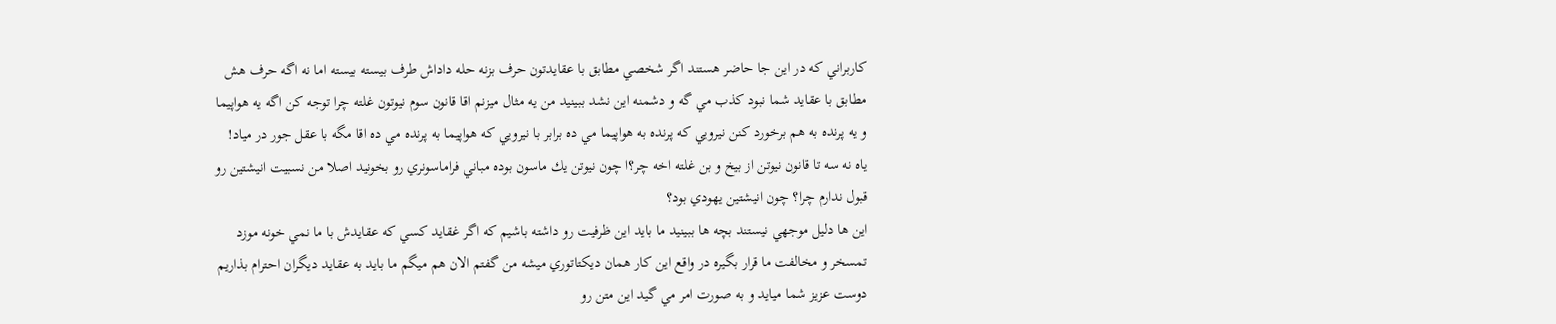كاربراني كه در اين جا حاضر هستند اگر شخصي مطابق با عقايدتون حرف بزنه حله داداش طرف بيسته بيسته اما نه اگه حرف هش مطابق با عقايد شما نبود كذب مي گه و دشمنه اين نشد ببينيد من يه مثال ميزنم اقا قانون سوم نيوتون غلته چرا توجه كن اگه يه هواپيما و يه پرنده به هم برخورد كنن نيرويي كه پرنده به هواپيما مي ده برابر با نيرويي كه هواپيما به پرنده مي ده اقا مگه با عقل جور در مياد! ياه نه سه تا قانون نيوتن از بيخ و بن غلته اخه چر؟ا چون نيوتن يك ماسون بوده مباني فراماسونري رو بخونيد اصلا من نسبيت انيشتين رو قبول ندارم چرا؟ چون انيشتين يهودي بود؟
اين ها دليل موجهي نيستند بچه ها ببينيد ما بايد اين ظرفيت رو داشته باشيم كه اگر غقايد كسي كه عقايدش با ما نمي خونه موزد تمسخر و مخالفت ما قرار بگيره در واقع اين كار همان ديكتاتوري ميشه من گفتم الان هم ميگم ما بايد به عقايد ديگران احترام بذاريم دوست عزيز شما ميايد و به صورت امر مي گيد اين متن رو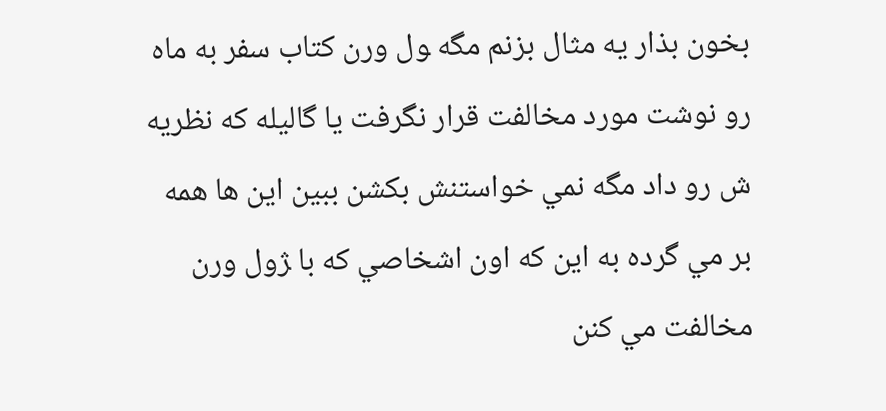بخون بذار يه مثال بزنم مگه ‍‍ول ورن كتاب سفر به ماه رو نوشت مورد مخالفت قرار نگرفت يا گاليله كه نظريه ش رو داد مگه نمي خواستنش بكشن ببين اين ها همه بر مي گرده به اين كه اون اشخاصي كه با ‍‍ژول ورن مخالفت مي كنن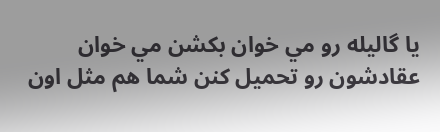يا گاليله رو مي خوان بكشن مي خوان عقادشون رو تحميل كنن شما هم مثل اون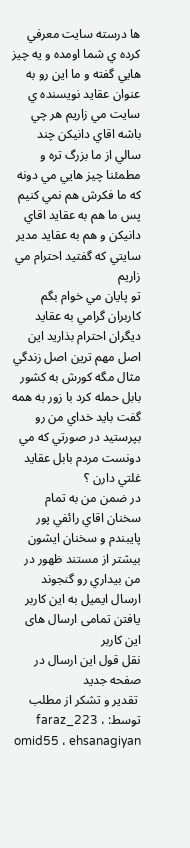ها درسته سايت معرفي كرده ي شما اومده و يه چيز هايي گفته و ما اين رو به عنوان عقايد نويسنده ي سايت مي زاريم هر چي باشه اقاي دانيكن چند سالي از ما بزرگ تره و مطمئنا چيز هايي مي دونه كه ما فكرش هم نمي كنيم پس ما هم به عقايد اقاي دانيكن و هم به عقايد مدير سايتي كه گفتيد احترام مي زاريم
تو پايان مي خوام بگم كاربران گرامي به عقايد ديگران احترام بذاريد اين اصل مهم ترين اصل زندگي مثال مگه كورش به كشور بابل حمله كرد با زور به همه گفت بايد خداي من رو بپرستيد در صورتي كه مي دونست مردم بابل عقايد غلتي دارن ؟
در ضمن من به تمام سخنان اقاي رائفي پور پايبندم و سخنان ايشون بيشتر از مستند ظهور در من بيداري رو گنجوند
ارسال ایمیل به این کاربر یافتن تمامی ارسال های این کاربر
نقل قول این ارسال در صفحه جدید
 تقدیر و تشکر از مطلب توسط: faraz_223 ، omid55 ، ehsanagiyan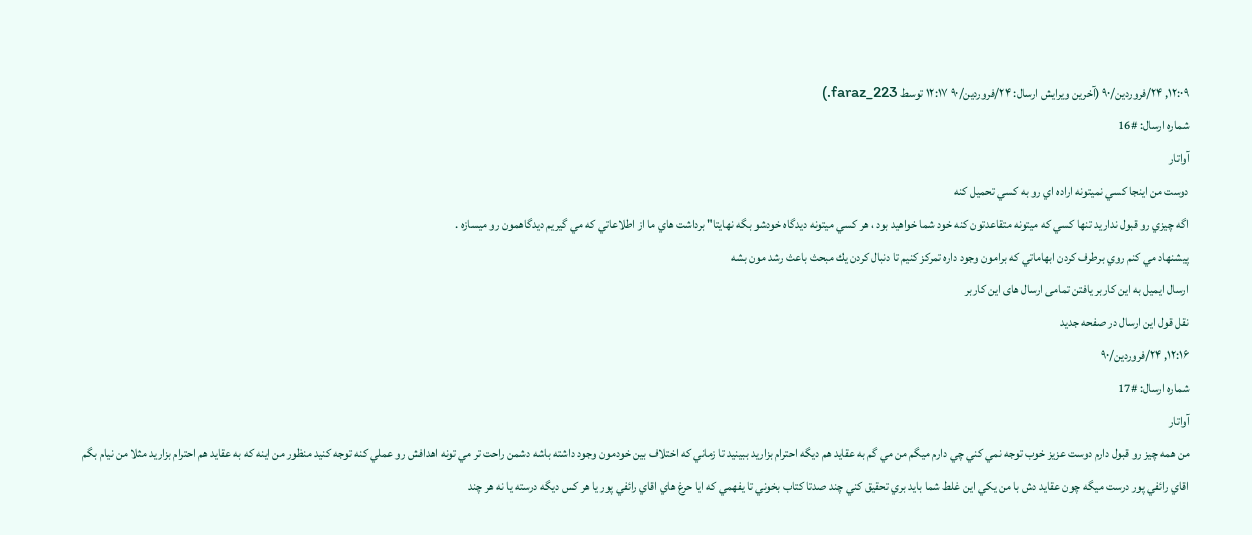۱۲:۰۹, ۲۴/فروردین/۹۰ (آخرین ویرایش ارسال: ۲۴/فروردین/۹۰ ۱۲:۱۷ توسط faraz_223.)
شماره ارسال: #16
آواتار
دوست من اينجا كسي نميتونه اراده اي رو به كسي تحميل كنه
اگه چيزي رو قبول نداريد تنها كسي كه ميتونه متقاعدتون كنه خود شما خواهيد بود ، هر كسي ميتونه ديدگاه خودشو بگه نهايتا" برداشت هاي ما از اطلاعاتي كه مي گيريم ديدگاهمون رو ميسازه .
پيشنهاد مي كنم روي برطرف كردن ابهاماتي كه برامون وجود داره تمركز كنيم تا دنبال كردن يك مبحث باعث رشد مون بشه
ارسال ایمیل به این کاربر یافتن تمامی ارسال های این کاربر
نقل قول این ارسال در صفحه جدید
۱۲:۱۶, ۲۴/فروردین/۹۰
شماره ارسال: #17
آواتار
من همه چيز رو قبول دارم دوست عزيز خوب توجه نمي كني چي دارم ميگم من مي گم به عقايد هم ديگه احترام بزاريد ببينيد تا زماني كه اختلاف بين خودمون وجود داشته باشه دشمن راحت تر مي تونه اهدافش رو عملي كنه توجه كنيد منظور من اينه كه به عقايد هم احترام بزاريد مثلا من نيام بگم اقاي رائفي پور درست ميگه چون عقايد دش با من يكي اين غلط شما بايد بري تحقيق كني چند صدتا كتاب بخوني تا يفهمي كه ايا حرغ هاي اقاي رائفي پور يا هر كس ديگه درسته يا نه هر چند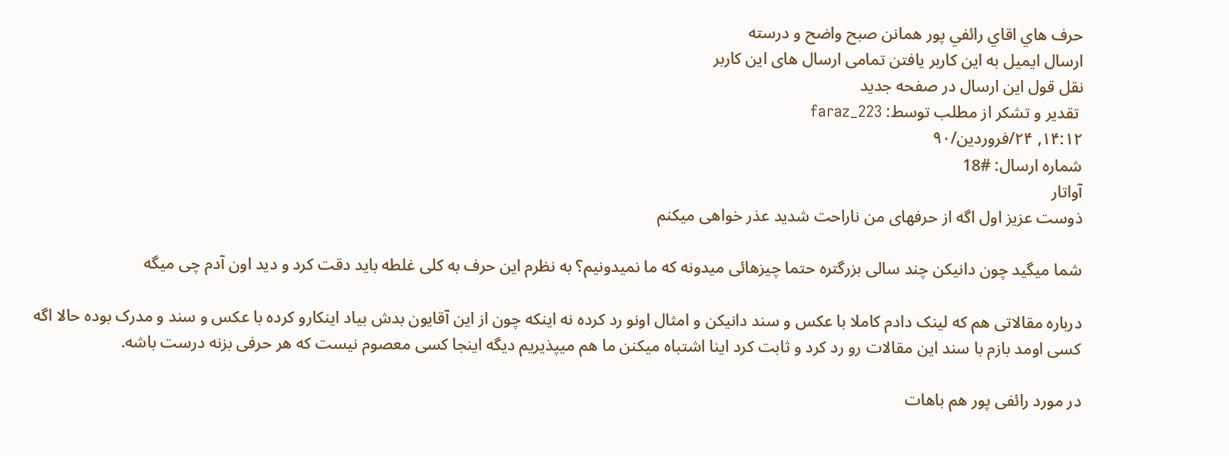حرف هاي اقاي رائفي پور همانن صبح واضح و درسته
ارسال ایمیل به این کاربر یافتن تمامی ارسال های این کاربر
نقل قول این ارسال در صفحه جدید
 تقدیر و تشکر از مطلب توسط: faraz_223
۱۴:۱۲, ۲۴/فروردین/۹۰
شماره ارسال: #18
آواتار
ذوست عزیز اول اگه از حرفهای من ناراحت شدید عذر خواهی میکنم

شما میگید چون دانیکن چند سالی بزرگتره حتما چیزهائی میدونه که ما نمیدونیم؟ به نظرم این حرف به کلی غلطه باید دقت کرد و دید اون آدم چی میگه

درباره مقالاتی هم که لینک دادم کاملا با عکس و سند دانیکن و امثال اونو رد کرده نه اینکه چون از این آقایون بدش بیاد اینکارو کرده با عکس و سند و مدرک بوده حالا اگه کسی اومد بازم با سند این مقالات رو رد کرد و ثابت کرد اینا اشتباه میکنن ما هم میپذیریم دیگه اینجا کسی معصوم نیست که هر حرفی بزنه درست باشه.

در مورد رائفی پور هم باهات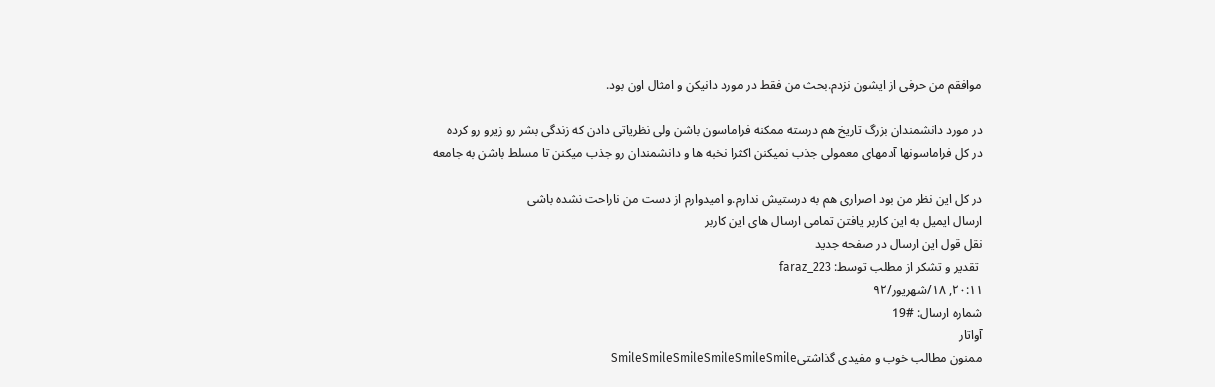موافقم من حرفی از ایشون نزدم.بحث من فقط در مورد دانیکن و امثال اون بود.

در مورد دانشمندان بزرگ تاریخ هم درسته ممکنه فراماسون باشن ولی نظریاتی دادن که زندگی بشر رو زیرو رو کرده
در کل فراماسونها آدمهای معمولی جذب نمیکنن اکثرا نخبه ها و دانشمندان رو جذب میکنن تا مسلط باشن به جامعه

در کل این نظر من بود اصراری هم به درستیش ندارم.و امیدوارم از دست من ناراحت نشده باشی
ارسال ایمیل به این کاربر یافتن تمامی ارسال های این کاربر
نقل قول این ارسال در صفحه جدید
 تقدیر و تشکر از مطلب توسط: faraz_223
۲۰:۱۱, ۱۸/شهریور/۹۲
شماره ارسال: #19
آواتار
ممنون مطالب خوب و مفیدی گذاشتیSmileSmileSmileSmileSmileSmile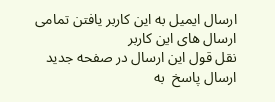ارسال ایمیل به این کاربر یافتن تمامی ارسال های این کاربر
نقل قول این ارسال در صفحه جدید
ارسال پاسخ  به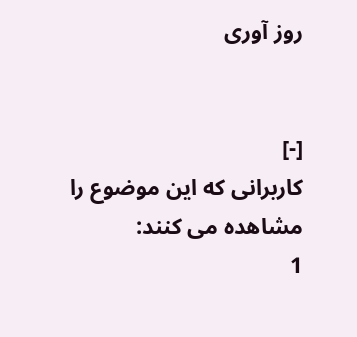روز آوری


[-]
کاربرانی که این موضوع را مشاهده می کنند:
1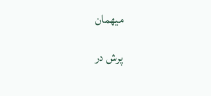میهمان

پرش در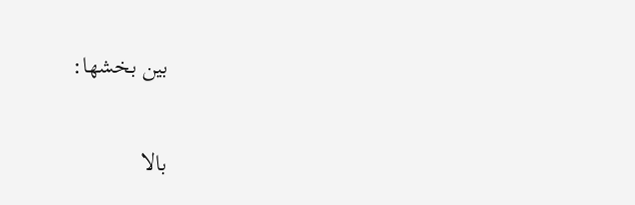بین بخشها:


بالا